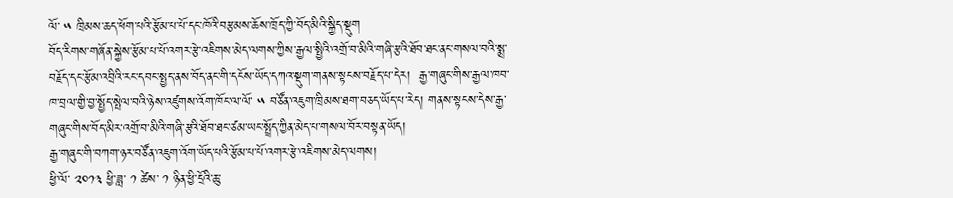ལོ་ ༥ ཁྲིམས་ཆད་ཕོག་པའི་རྩོམ་པ་པོ་དང་ཁོའི་བརྩམས་ཆོས་ཁྲོད་ཀྱི་བོད་མིའི་སྐྱིད་སྡུག
བོད་རིགས་གཞོན་སྐྱེས་རྩོམ་པ་པོ་འགར་རྩེ་འཇིགས་མེད་ལགས་ཀྱིས་རྒྱལ་སྤྱིའི་འགྲོ་བ་མིའི་གཞི་རྩའི་ཐོབ་ཐང་ནང་གསལ་བའི་སྨྲ་བརྗོད་དང་རྩོམ་འབྲིའི་རང་དབང་སྤྱད་ནས་བོད་ནང་གི་དངོས་ཡོད་དཀའ་སྡུག་གནས་སྟངས་བརྗོད་པ་དེར།  རྒྱ་གཞུང་གིས་རྒྱལ་ཁབ་ཁ་བྲལ་གྱི་བྱ་སྤྱོད་སྤེལ་བའི་ཉེས་འཛུགས་འོག་ཁོང་ལ་ལོ་ ༥ བཙོན་འཇུག་ཁྲིམས་ཐག་བཅད་ཡོད་པ་རེད། གནས་སྟངས་དེས་རྒྱ་གཞུང་གིས་བོད་མིར་འགྲོ་བ་མིའི་གཞི་རྩའི་ཐོབ་ཐང་ཙམ་ཡང་སྤྲོད་ཀྱིན་མེད་པ་གསལ་བོར་བསྟན་ཡོད།
རྒྱ་གཞུང་གི་བཀག་ཉར་བཙོན་འཇུག་འོག་ཡོད་པའི་རྩོམ་པ་པོ་འགར་རྩེ་འཇིགས་མེད་ལགས།
ཕྱི་ལོ་ ༢༠༡༣ ཕྱི་ཟླ་ ༡ ཚེས་ ༡ ཉིན་ཕྱི་དྲོའི་ཆུ་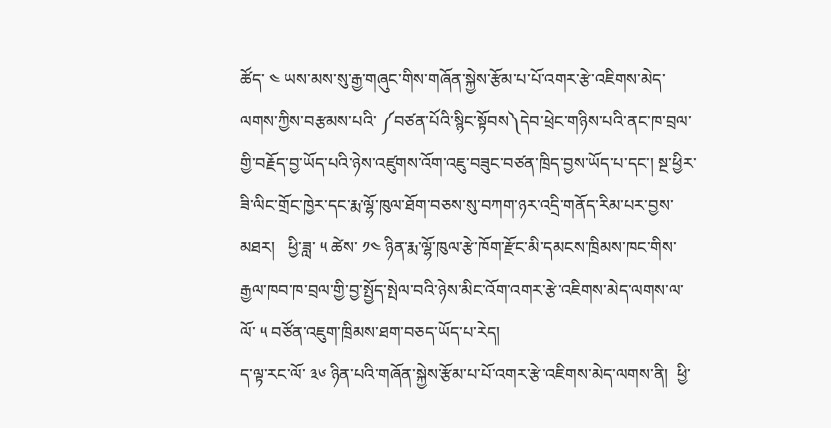ཚོད་ ༤ ཡས་མས་སུ་རྒྱ་གཞུང་གིས་གཞོན་སྐྱེས་རྩོམ་པ་པོ་འགར་རྩེ་འཇིགས་མེད་ལགས་ཀྱིས་བརྩམས་པའི་ ༼བཙན་པོའི་སྙིང་སྟོབས༽དེབ་ཕྲེང་གཉིས་པའི་ནང་ཁ་བྲལ་གྱི་བརྗོད་བྱ་ཡོད་པའི་ཉེས་འཛུགས་འོག་འཇུ་བཟུང་བཙན་ཁྲིད་བྱས་ཡོད་པ་དང་། སྔ་ཕྱིར་ཟི་ལིང་གྲོང་ཁྱེར་དང་རྨ་ལྷོ་ཁུལ་ཐོག་བཅས་སུ་བཀག་ཉར་འདྲི་གནོད་རིམ་པར་བྱས་མཐར།   ཕྱི་ཟླ་ ༥ ཚེས་ ༡༤ ཉིན་རྨ་ལྷོ་ཁུལ་རྩེ་ཁོག་རྫོང་མི་དམངས་ཁྲིམས་ཁང་གིས་རྒྱལ་ཁབ་ཁ་བྲལ་གྱི་བྱ་སྤྱོད་སྤེལ་བའི་ཉེས་མིང་འོག་འགར་རྩེ་འཇིགས་མེད་ལགས་ལ་ལོ་ ༥ བཙོན་འཇུག་ཁྲིམས་ཐག་བཅད་ཡོད་པ་རེད།
ད་ལྟ་རང་ལོ་ ༣༦ ཉིན་པའི་གཞོན་སྐྱེས་རྩོམ་པ་པོ་འགར་རྩེ་འཇིགས་མེད་ལགས་ནི།  ཕྱི་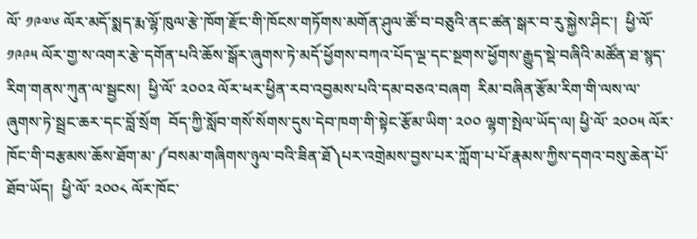ལོ་ ༡༩༧༦ ལོར་མདོ་སྨད་རྨ་ལྷོ་ཁུལ་རྩེ་ཁོག་རྫོང་གི་ཁོངས་གཏོགས་མགོན་ཤུལ་ཚོ་བ་བཅུའི་ནང་ཚན་སྒར་བ་རུ་སྐྱེས་ཤིང་།  ཕྱི་ལོ་ ༡༩༩༥ ལོར་གྱ་ས་འགར་རྩེ་དགོན་པའི་ཆོས་སྒོར་ཞུགས་ཏེ་མདོ་ཕྱོགས་བཀའ་པོད་ལྔ་དང་སྔགས་ཕྱོགས་རྒྱུད་སྡེ་བཞིའི་མཚོན་ཐ་སྙད་རིག་གནས་ཀུན་ལ་སྦྱངས།  ཕྱི་ལོ་ ༢༠༠༢ ལོར་ཕར་ཕྱིན་རབ་འབྱམས་པའི་དམ་བཅའ་བཞག  རིམ་བཞིན་རྩོམ་རིག་གི་ལས་ལ་ཞུགས་ཏེ་སྦྲང་ཆར་དང་བློ་སྲོག  བོད་ཀྱི་སློབ་གསོ་སོགས་དུས་དེབ་ཁག་གི་སྟེང་རྩོམ་ཡིག་ ༢༠༠ ལྷག་སྤེལ་ཡོད་ལ། ཕྱི་ལོ་ ༢༠༠༥ ལོར་ཁོང་གི་བརྩམས་ཆོས་ཐོག་མ་༼བསམ་གཞིགས་ཉུལ་བའི་ཟིན་ཐོ༽པར་འགྲེམས་བྱས་པར་ཀློག་པ་པོ་རྣམས་ཀྱིས་དགའ་བསུ་ཆེན་པོ་ཐོབ་ཡོད།  ཕྱི་ལོ་ ༢༠༠༨ ལོར་ཁོང་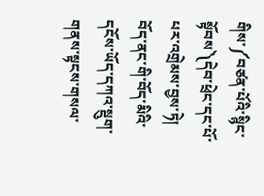གིས་༼བཙན་པོའི་སྙིང་སྟོབས༽དེབ་ཕྲེང་དང་པོ་པར་འགྲེམས་བྱས་ཏེ། བོད་ནང་གི་བོད་མིའི་དངོས་ཡོད་དཀའ་སྡུག་གནས་སྟངས་གསལ་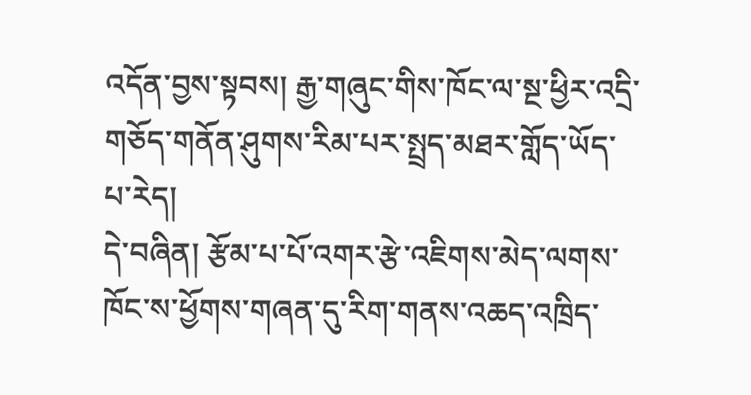འདོན་བྱས་སྟབས། རྒྱ་གཞུང་གིས་ཁོང་ལ་སྔ་ཕྱིར་འདྲི་གཅོད་གནོན་ཤུགས་རིམ་པར་སྤྲད་མཐར་གློད་ཡོད་པ་རེད།
དེ་བཞིན། རྩོམ་པ་པོ་འགར་རྩེ་འཇིགས་མེད་ལགས་ཁོང་ས་ཕྱོགས་གཞན་དུ་རིག་གནས་འཆད་འཁྲིད་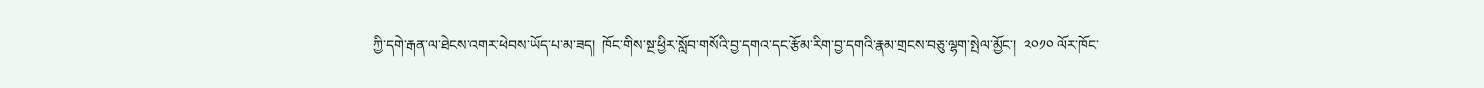ཀྱི་དགེ་རྒན་ལ་ཐེངས་འགར་ཕེབས་ཡོད་པ་མ་ཟད།  ཁོང་གིས་སྔ་ཕྱིར་སློབ་གསོའི་བྱ་དགའ་དང་རྩོམ་རིག་བྱ་དགའི་རྣམ་གྲངས་བཅུ་ལྷག་སྤེལ་མྱོང་།  ༢༠༡༠ ལོར་ཁོང་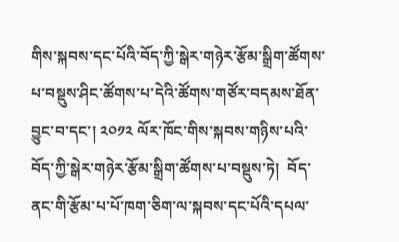གིས་སྐབས་དང་པོའི་བོད་ཀྱི་སྒེར་གཉེར་རྩོམ་སྒྲིག་ཚོགས་པ་བསྡུས་ཤིང་ཚོགས་པ་དེའི་ཚོགས་གཙོར་བདམས་ཐོན་བྱུང་བ་དང་། ༢༠༡༢ ལོར་ཁོང་གིས་སྐབས་གཉིས་པའི་བོད་ཀྱི་སྒེར་གཉེར་རྩོམ་སྒྲིག་ཚོགས་པ་བསྡུས་ཏེ།  བོད་ནང་གི་རྩོམ་པ་པོ་ཁག་ཅིག་ལ་སྐབས་དང་པོའི་དཔལ་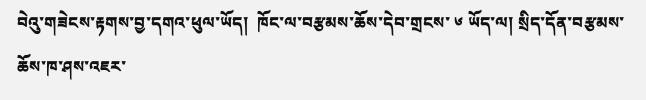བེའུ་གཟེངས་རྟགས་བྱ་དགའ་ཕུལ་ཡོད།  ཁོང་ལ་བརྩམས་ཆོས་དེབ་གྲངས་ ༦ ཡོད་ལ། སྲིད་དོན་བརྩམས་ཆོས་ཁ་ཤས་འཇར་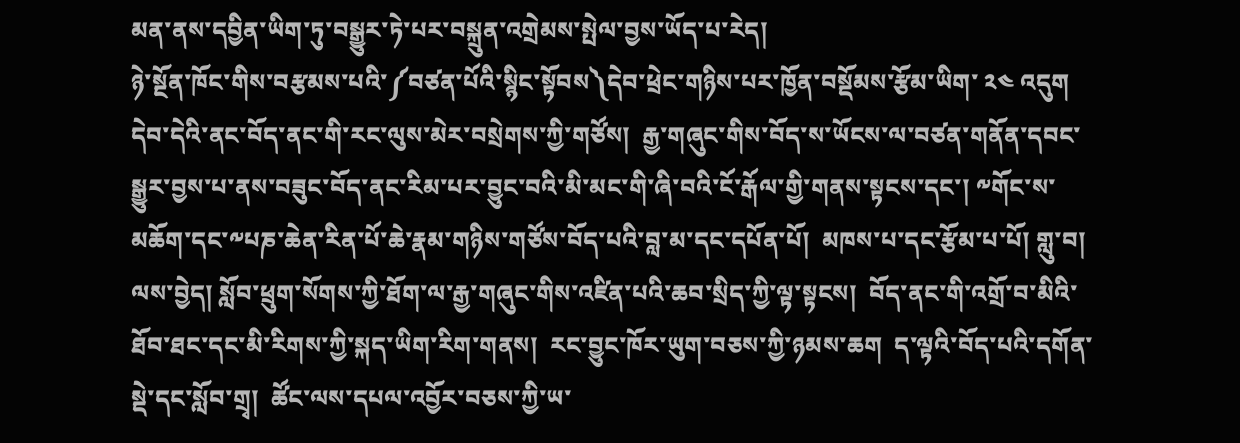མན་ནས་དབྱིན་ཡིག་ཏུ་བསྒྱུར་ཏེ་པར་བསྐྲུན་འགྲེམས་སྤེལ་བྱས་ཡོད་པ་རེད།
ཉེ་སྔོན་ཁོང་གིས་བརྩམས་པའི་༼བཙན་པོའི་སྙིང་སྟོབས༽དེབ་ཕྲེང་གཉིས་པར་ཁྱོན་བསྡོམས་རྩོམ་ཡིག་ ༢༤ འདུག དེབ་དེའི་ནང་བོད་ནང་གི་རང་ལུས་མེར་བསྲེགས་ཀྱི་གཙོས།  རྒྱ་གཞུང་གིས་བོད་ས་ཡོངས་ལ་བཙན་གནོན་དབང་སྒྱུར་བྱས་པ་ནས་བཟུང་བོད་ནང་རིམ་པར་བྱུང་བའི་མི་མང་གི་ཞི་བའི་ངོ་རྒོལ་གྱི་གནས་སྟངས་དང་། ༸གོང་ས་མཆོག་དང་༸པཎ་ཆེན་རིན་པོ་ཆེ་རྣམ་གཉིས་གཙོས་བོད་པའི་བླ་མ་དང་དཔོན་པོ།  མཁས་པ་དང་རྩོམ་པ་པོ། གླུ་བ། ལས་བྱེད། སློབ་ཕྲུག་སོགས་ཀྱི་ཐོག་ལ་རྒྱ་གཞུང་གིས་འཛིན་པའི་ཆབ་སྲིད་ཀྱི་ལྟ་སྟངས།  བོད་ནང་གི་འགྲོ་བ་མིའི་ཐོབ་ཐང་དང་མི་རིགས་ཀྱི་སྐད་ཡིག་རིག་གནས།  རང་བྱུང་ཁོར་ཡུག་བཅས་ཀྱི་ཉམས་ཆག  ད་ལྟའི་བོད་པའི་དགོན་སྡེ་དང་སློབ་གྲྭ།  ཚོང་ལས་དཔལ་འབྱོར་བཅས་ཀྱི་ཡ་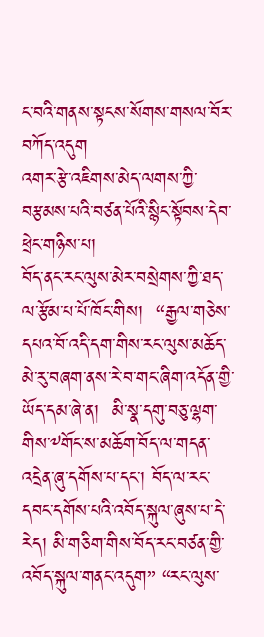ང་བའི་གནས་སྟངས་སོགས་གསལ་བོར་བཀོད་འདུག
འགར་རྩེ་འཇིགས་མེད་ལགས་ཀྱི་བརྩམས་པའི་བཙན་པོའི་སྙིང་སྟོབས་དེབ་ཕྲེང་གཉིས་པ།
བོད་ནང་རང་ལུས་མེར་བསྲེགས་ཀྱི་ཐད་ལ་རྩོམ་པ་པོ་ཁོང་གིས།  “རྒྱལ་གཅེས་དཔའ་བོ་འདི་དག་གིས་རང་ལུས་མཆོད་མེ་རུ་བཞག་ནས་རེ་བ་གང་ཞིག་འདོན་གྱི་ཡོད་དམ་ཞེ་ན།  མི་སྣ་དགུ་བཅུ་ལྷག་གིས་༸གོང་ས་མཆོག་བོད་ལ་གདན་འདྲེན་ཞུ་དགོས་པ་དང་། བོད་ལ་རང་དབང་དགོས་པའི་འབོད་སྐུལ་ཞུས་པ་དེ་རེད། མི་གཅིག་གིས་བོད་རང་བཙན་གྱི་འབོད་སྐུལ་གནང་འདུག” “རང་ལུས་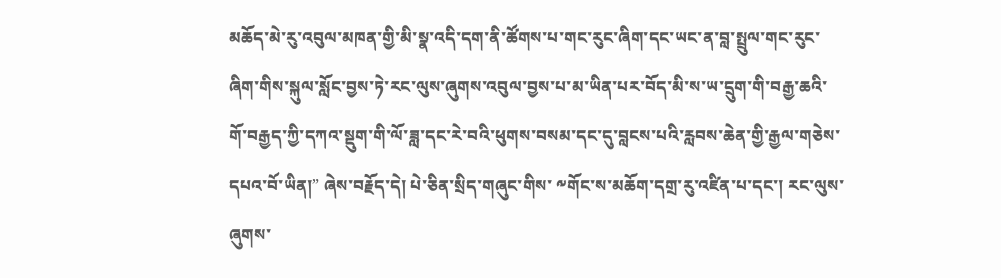མཆོད་མེ་རུ་འབུལ་མཁན་གྱི་མི་སྣ་འདི་དག་ནི་ཚོགས་པ་གང་རུང་ཞིག་དང་ཡང་ན་བླ་སྤྲུལ་གང་རུང་ཞིག་གིས་སྐུལ་སློང་བྱས་ཏེ་རང་ལུས་ཞུགས་འབུལ་བྱས་པ་མ་ཡིན་པར་བོད་མི་ས་ཡ་དྲུག་གི་བརྒྱ་ཆའི་གོ་བརྒྱད་ཀྱི་དཀའ་སྡུག་གི་ལོ་ཟླ་དང་རེ་བའི་ཕུགས་བསམ་དང་དུ་བླངས་པའི་རླབས་ཆེན་གྱི་རྒྱལ་གཅེས་དཔའ་བོ་ཡིན།” ཞེས་བརྗོད་དེ། པེ་ཅིན་སྲིད་གཞུང་གིས་ ༸གོང་ས་མཆོག་དགྲ་རུ་འཛིན་པ་དང་། རང་ལུས་ཞུགས་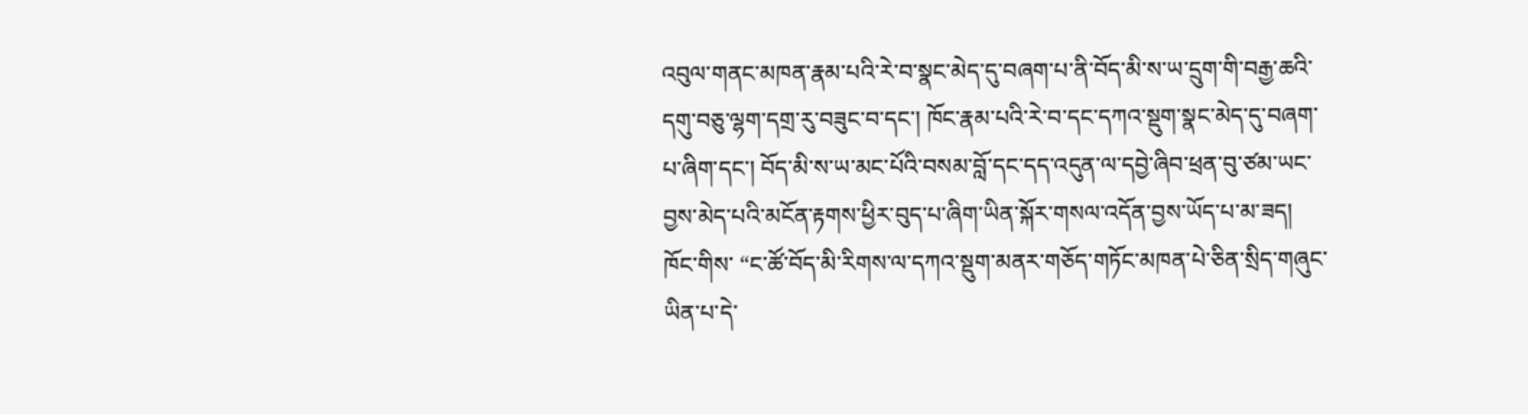འབུལ་གནང་མཁན་རྣམ་པའི་རེ་བ་སྣང་མེད་དུ་བཞག་པ་ནི་བོད་མི་ས་ཡ་དྲུག་གི་བརྒྱ་ཆའི་དགུ་བཅུ་ལྷག་དགྲ་རུ་བཟུང་བ་དང་། ཁོང་རྣམ་པའི་རེ་བ་དང་དཀའ་སྡུག་སྣང་མེད་དུ་བཞག་པ་ཞིག་དང་། བོད་མི་ས་ཡ་མང་པོའི་བསམ་བློ་དང་དད་འདུན་ལ་དབྱེ་ཞིབ་ཕྲན་བུ་ཙམ་ཡང་བྱས་མེད་པའི་མངོན་རྟགས་ཕྱིར་བུད་པ་ཞིག་ཡིན་སྐོར་གསལ་འདོན་བྱས་ཡོད་པ་མ་ཟད། ཁོང་གིས་ “ང་ཚོ་བོད་མི་རིགས་ལ་དཀའ་སྡུག་མནར་གཅོད་གཏོང་མཁན་པེ་ཅིན་སྲིད་གཞུང་ཡིན་པ་དེ་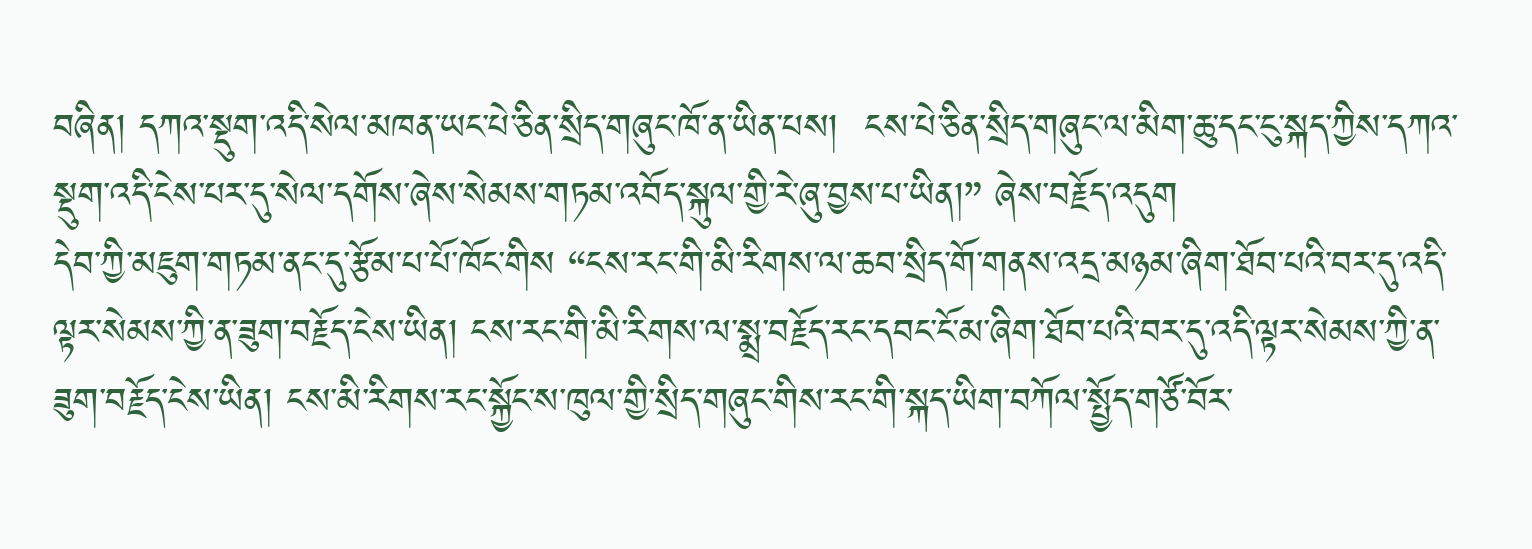བཞིན། དཀའ་སྡུག་འདི་སེལ་མཁན་ཡང་པེ་ཅིན་སྲིད་གཞུང་ཁོ་ན་ཡིན་པས།  ངས་པེ་ཅིན་སྲིད་གཞུང་ལ་མིག་ཆུ་དང་ངུ་སྐད་ཀྱིས་དཀའ་སྡུག་འདི་ངེས་པར་དུ་སེལ་དགོས་ཞེས་སེམས་གཏམ་འབོད་སྐུལ་གྱི་རེ་ཞུ་བྱས་པ་ཡིན།” ཞེས་བརྗོད་འདུག
དེབ་ཀྱི་མཇུག་གཏམ་ནང་དུ་རྩོམ་པ་པོ་ཁོང་གིས “ངས་རང་གི་མི་རིགས་ལ་ཆབ་སྲིད་གོ་གནས་འདྲ་མཉམ་ཞིག་ཐོབ་པའི་བར་དུ་འདི་ལྟར་སེམས་ཀྱི་ན་ཟུག་བརྗོད་ངེས་ཡིན། ངས་རང་གི་མི་རིགས་ལ་སྨྲ་བརྗོད་རང་དབང་ངོ་མ་ཞིག་ཐོབ་པའི་བར་དུ་འདི་ལྟར་སེམས་ཀྱི་ན་ཟུག་བརྗོད་ངེས་ཡིན། ངས་མི་རིགས་རང་སྐྱོང་ས་ཁུལ་གྱི་སྲིད་གཞུང་གིས་རང་གི་སྐད་ཡིག་བཀོལ་སྤྱོད་གཙོ་བོར་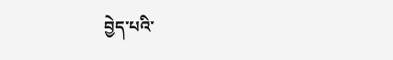བྱེད་པའི་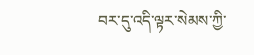བར་དུ་འདི་ལྟར་སེམས་ཀྱི་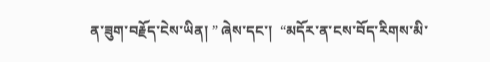ན་ཟུག་བརྗོད་ངེས་ཡིན། ” ཞེས་དང་།  “མདོར་ན་ངས་བོད་རིགས་མི་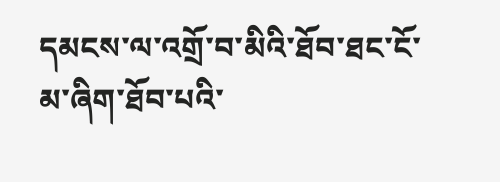དམངས་ལ་འགྲོ་བ་མིའི་ཐོབ་ཐང་ངོ་མ་ཞིག་ཐོབ་པའི་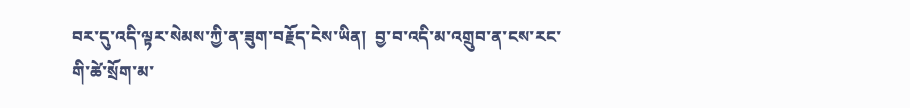བར་དུ་འདི་ལྟར་སེམས་ཀྱི་ན་ཟུག་བརྗོད་ངེས་ཡིན།  བྱ་བ་འདི་མ་འགྲུབ་ན་ངས་རང་གི་ཚེ་སྲོག་མ་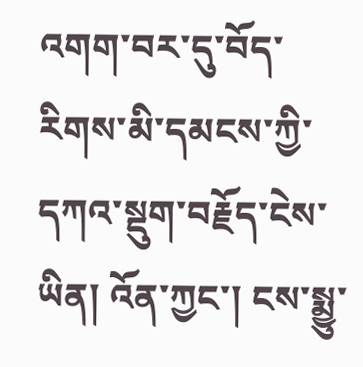འགག་བར་དུ་བོད་རིགས་མི་དམངས་ཀྱི་དཀའ་སྡུག་བརྗོད་ངེས་ཡིན། འོན་ཀྱང་། ངས་སྨྱུ་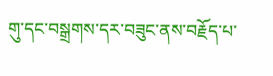གུ་དང་བསྒྲགས་དར་བཟུང་ནས་བརྗོད་པ་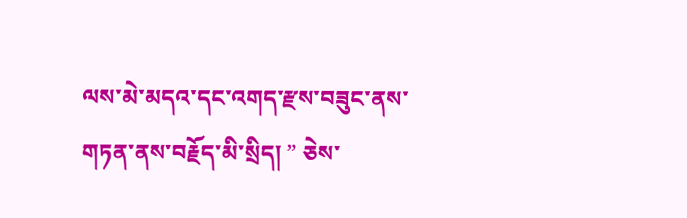ལས་མེ་མདའ་དང་འགད་རྫས་བཟུང་ནས་གཏན་ནས་བརྗོད་མི་སྲིད། ” ཅེས་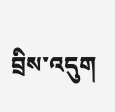བྲིས་འདུག